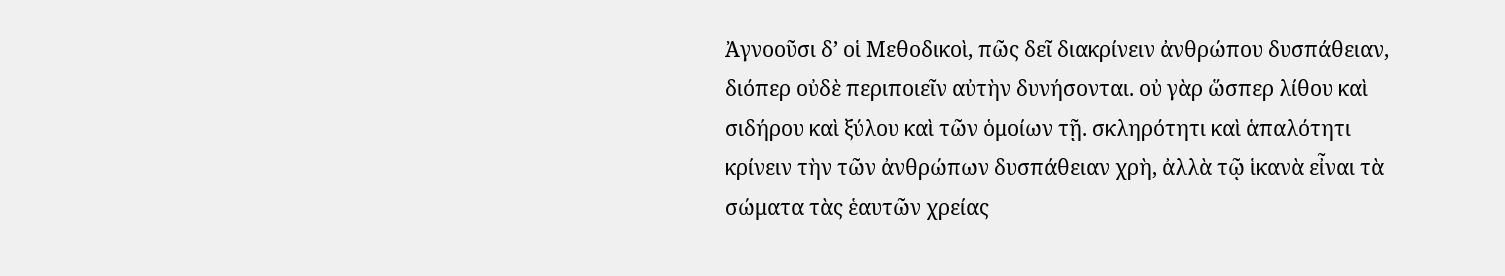Ἀγνοοῦσι δ’ οἱ Μεθοδικοὶ, πῶς δεῖ διακρίνειν ἀνθρώπου δυσπάθειαν, διόπερ οὐδὲ περιποιεῖν αὐτὴν δυνήσονται. οὐ γὰρ ὥσπερ λίθου καὶ σιδήρου καὶ ξύλου καὶ τῶν ὁμοίων τῇ. σκληρότητι καὶ ἁπαλότητι κρίνειν τὴν τῶν ἀνθρώπων δυσπάθειαν χρὴ, ἀλλὰ τῷ ἱκανὰ εἶναι τὰ σώματα τὰς ἑαυτῶν χρείας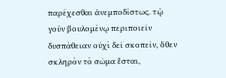παρέχεσθαι ἀνεμποδίστως. τῷ γοῦν βουλομένῳ περιποιεῖν δυσπάθειαν οὐχὶ δεῖ σκοπεῖν, ὅθεν σκληρὸν τὸ σῶμα ἔσται,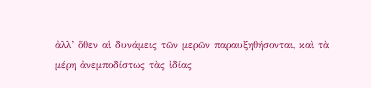ἀλλ’ ὅθεν αἱ δυνάμεις τῶν μερῶν παραυξηθήσονται, καὶ τὰ μέρη ἀνεμποδίστως τὰς ἰδίας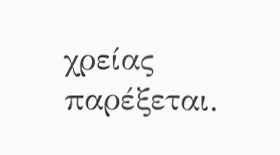χρείας παρέξεται.